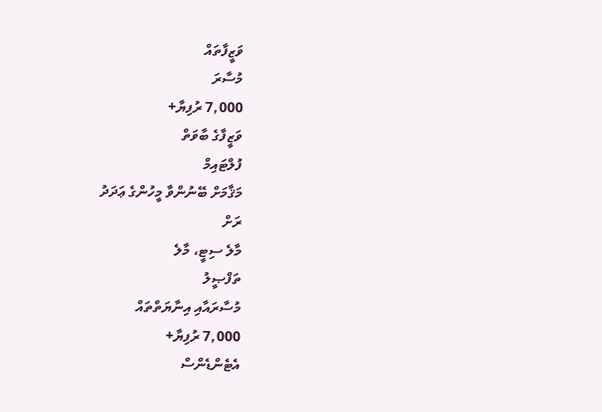ވަޒީފާތައް
މުސާރަ
7,000 ރުފިޔާ+
ވަޒީފާގެ ބާވަތް
ފުލްޓައިމް
މަޤާމަށް ބޭނުންވާ މީހުންގެ ޢަދަދު
ރަށް
މާލެ ސިޓީ، މާލެ
ތަފްޞީލު
މުސާރައާއި އިނާޔަތްތައް
7,000 ރުފިޔާ+
އެޓެންޑެންސް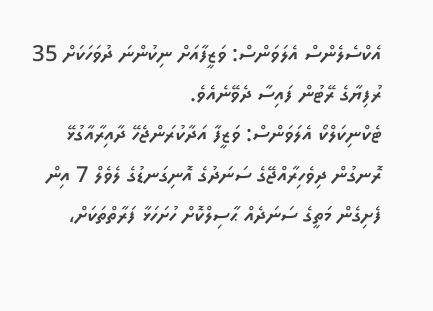އެކްސެލެންސް އެލަވަންސް: ވަޒީފާއަށް ނިކުންނަ ދުވަހަކަށް 35 ރުފިޔާގެ ރޭޓުން ފައިސާ ދެވޭނެއެވެ.
ޓެކްނިކަލްކޯ އެލަވަންސް: ވަޒީފާ އަދާކުރަންޖެހޭ ދާއިރާއާގުޅޭ ރޮނގުން ދިވެހިރާއްޖޭގެ ސަނަދުގެ އޮނިގަނޑުގެ ލެވެލް 7 އިން ފެށިގެން މަތީގެ ސަނަދެއް ޙާސިލްކޮށް ހުށަހަޅާ ފަރާތްތަކަށް،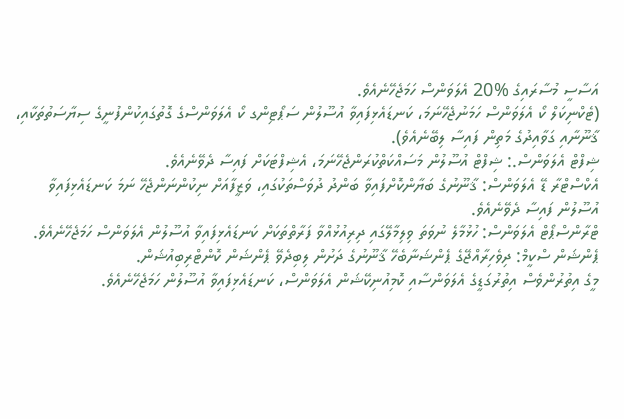އަސާސީ މުސާރައިގެ %20 އެލަވަންސް ހަމަޖެހޭނެއެވެ.
(ޓެކްނިކަލް ކޯ އެލަވަންސް ހަމަނުޖެހޭނަމަ، ކަނޑައެޅިފައިވާ އުސޫލުން ސަޕޯޓިންގ ކޯ އެލަވަންސްގެ ގޮތުގައިކުންފުނީގެ ސިޔާސަތުތަކާއި، ޤާނޫނާއި ގަވާއިދުގެ މަތިން ފައިސާ ލިބޭނެއެވެ).
ޝިފްޓް އެލަވަންސް.: ޝިފްޓް އުސޫލުން މަސައްކަތްކުރަންޖެހޭނަމަ، އެޝިފްޓަކަށް ފައިސާ ދެވޭނެއެވެ.
އެކްސްޓްރާ ޑޭ އެލަވަންސް: ޤާނޫނުގެ ބަޔާންކޮށްފައިވާ ބަންދު ދުވަސްތަކުގައި، ވަޒީފާއަށް ނިކުންނަންޖެހޭ ނަމަ ކަނޑައެޅިފައިވާ އުސޫލުން ފައިސާ ދެވޭނެއެވެ.
ޓްރާންސްޕޯޓް އެލަވަންސް: ހުޅުމާލެ ނުވަތަ ވިލިމާލޭގައި ދިރިއުޅުއްވާ ފަރާތްތަކަށް ކަނޑައެޅިފައިވާ އުސޫލުން އެލަވަންސް ހަމަޖެހޭނެއެވެ.
ޕެންޝަން ސްކީމް: ދިވެހިރާއްޖޭގެ ޕެންޝަނާބެހޭ ޤާނޫނުގެ ދަށުން ލިބިދެވޭ ޕެންޝަން ކޮންޓްރިބިއުޝަން.
މީގެ އިތުރުންވެސް އިތުރުގަޑީގެ އެލަވަންސާއި ކޮމިއުނިކޭޝަން އެލަވަންސް، ކަނޑައެޅިފައިވާ އުސޫލުން ހަމަޖެހޭނެއެވެ.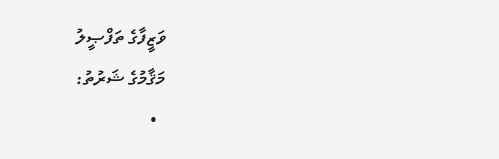ވަޒީފާގެ ތަފްޞީލު
މަޤާމުގެ ޝަރުތު:
  •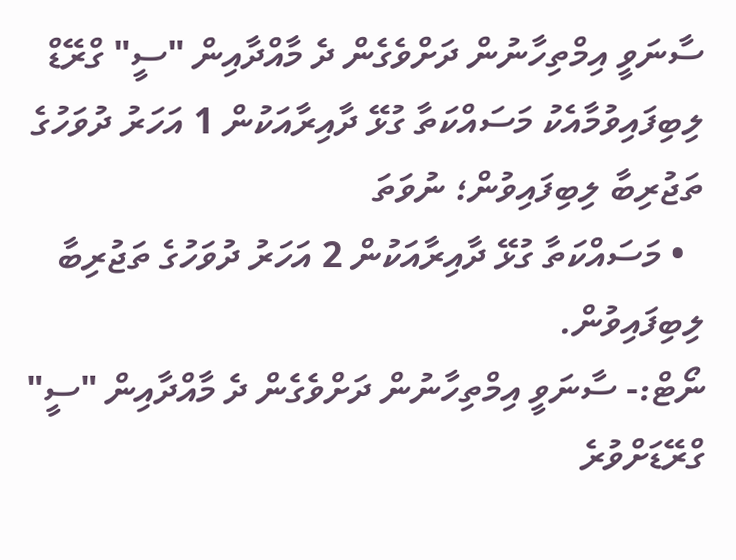ސާނަވީ އިމްތިހާނުން ދަށްވެގެން ދެ މާއްދާއިން "ސީ" ގްރޭޑް ލިބިފައިވުމާއެކު މަސައްކަތާ ގުޅޭ ދާއިރާއަކުން 1 އަހަރު ދުވަހުގެ ތަޖުރިބާ ލިބިފައިވުން؛ ނުވަތަ
  • މަސައްކަތާ ގުޅޭ ދާއިރާއަކުން 2 އަހަރު ދުވަހުގެ ތަޖުރިބާ ލިބިފައިވުން.
ނޯޓް:- ސާނަވީ އިމްތިހާނުން ދަށްވެގެން ދެ މާއްދާއިން "ސީ" ގްރޭޑަށްވުރެ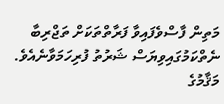މަތިން ފާސްވެފައިވާ ފަރާތްތަކަށް ތަޖްރިބާ ނެތްކަމުގައިވިޔަސް ޝަރުތު ފުރިހަމަވާނެއެވެ.
މަޤާމުގެ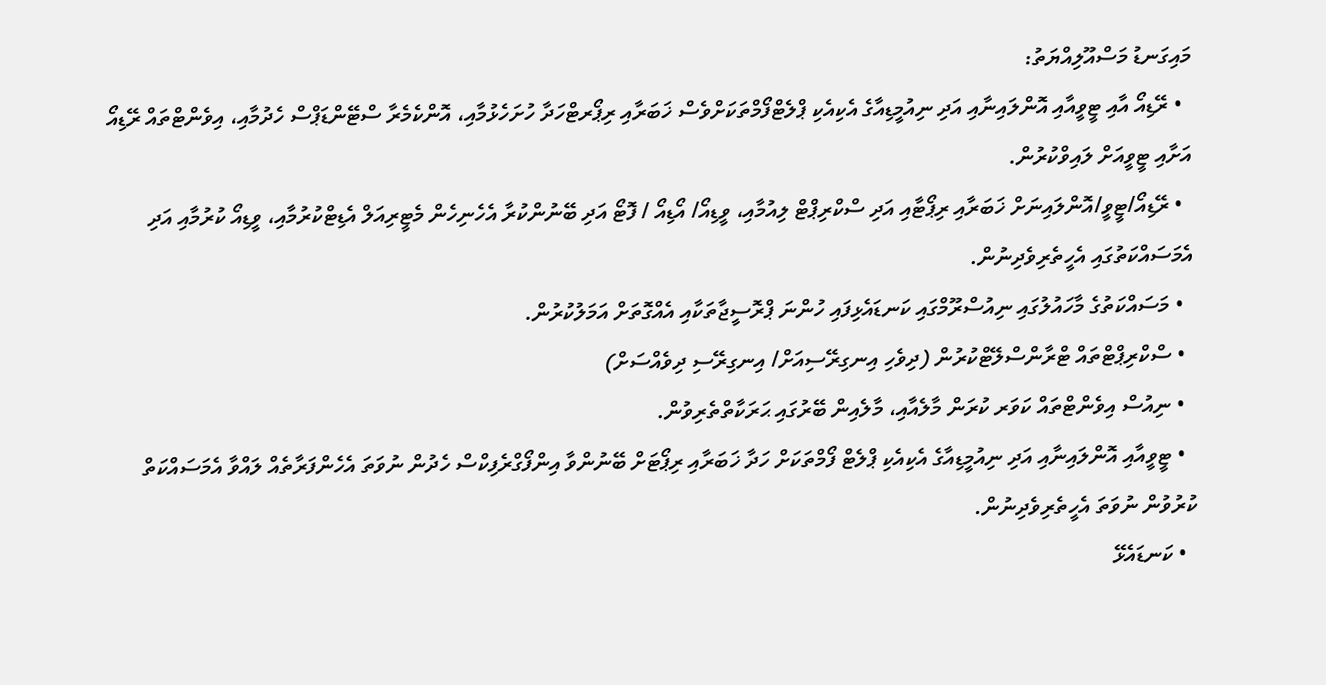މައިގަނޑު މަސްއޫލިއްޔަތު:
  • ރޭޑިއޯ އާއި ޓީވީއާއި އޮންލައިނާއި އަދި ނިއުމީޑިއާގެ އެކިއެކި ޕްލެޓްފޯމްތަކަށްވެސް ޚަބަރާއި ރިޕޯރޓްހަދާ ހުށަހެޅުމާއި، އޮންކެމެރާ ސްޓޭންޑަޕްސް ހެދުމާއި، އިވެންޓްތައް ރޭޑިއޯ އަށާއި ޓީވީއަށް ލައިވްކުރުން.
  • ރޭޑިއޯ/ޓީވީ/އޮންލައިނަށް ޚަބަރާއި ރިޕޯޓާއި އަދި ސްކްރިޕްޓް ލިއުމާއި، ވީޑިއޯ/ އޯޑިއޯ / ފޮޓޯ އަދި ބޭނުންކުރާ އެހެނިހެން މެޓީރިއަލް އެޑިޓްކުރުމާއި، ވީޑިއޯ ކުރުމާއި އަދި އެމަސައްކަތުގައި އެހީތެރިވެދިނުން.
  • މަސައްކަތުގެ މާހައުލުގައި ނިއުސްރޫމްގައި ކަނޑައެޅިފައި ހުންނަ ޕްރޮސީޖާތަކާއި އެއްގޮތަށް އަމަލުކުރުން.
  • ސްކްރިޕްޓްތައް ޓްރާންސްލޭޓްކުރުން (ދިވެހި އިނގިރޭސިއަށް/ އިނގިރޭސި ދިވެއްސަށް)
  • ނިއުސް އިވެންޓްތައް ކަވަރ ކުރަން މާލެއާއި، މާލެއިން ބޭރުގައި ޙަރަކާތްތެރިވުން.
  • ޓީވީއާއި އޮންލައިނާއި އަދި ނިއުމީޑިއާގެ އެކިއެކި ޕްލެޓް ފޯމްތަކަށް ހަދާ ޚަބަރާއި ރިޕޯޓަށް ބޭނުންވާ އިންފޯގްރެފިކްސް ހެދުން ނުވަތަ އެހެންފަރާތެއް ލައްވާ އެމަސައްކަތް ކުރުވުން ނުވަތަ އެހީތެރިވެދިނުން.
  • ކަނޑައެޅޭ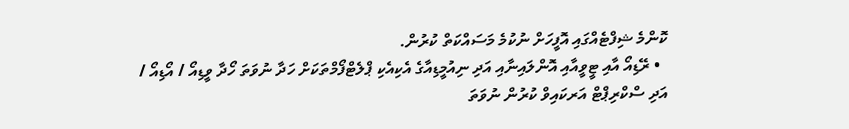ކޮންމެ ޝިފްޓެއްގައި އޮފީހަށް ނުކުމެ މަސައްކަތް ކުރުން.
  • ރޭޑިއޯ އާއި ޓީވީއާއި އޮންލައިނާއި އަދި ނިއުމީޑިއާގެ އެކިއެކި ޕްލެޓްފޯމްތަކަށް ހަދާ ނުވަތަ ހޯދާ ވީޑިއޯ / އޯޑިއޯ / އަދި ސްކްރިޕްޓް އަރކައިވް ކުރުން ނުވަތަ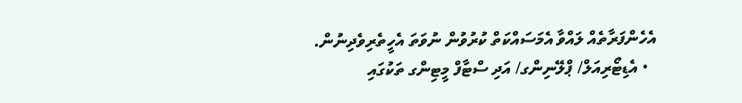އެހެންފަރާތެއް ލައްވާ އެމަސައްކަތް ކުރުވުން ނުވަތަ އެހީތެރިވެދިނުން.
  • އެޑިޓޯރިއަލް/ ޕްލޭނިންގ/ އަދި ސްޓާފް މީޓިންގ ތަކުގައި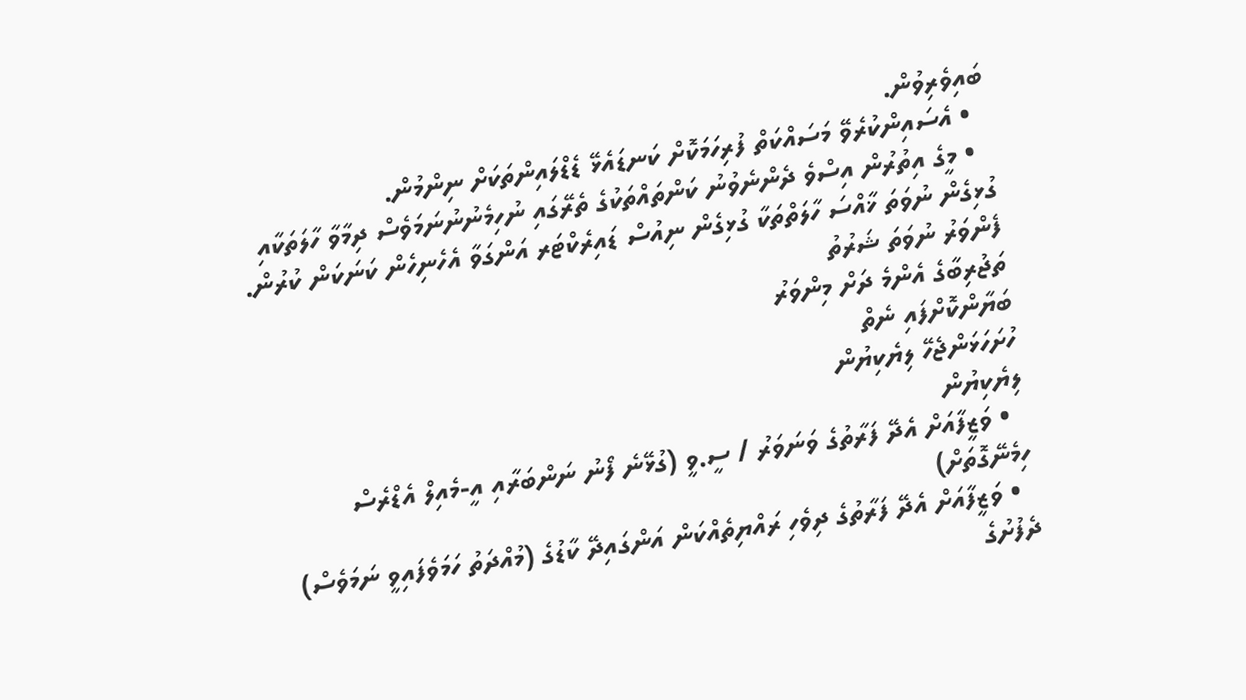ބައިވެރިވުން.
  • އެސައިންކުރެވޭ މަސައްކަތް ފުރިހަމަކޮށް ކަނޑައެޅޭ ޑެޑްލައިންތަކަށް ނިންމުން.
  • މީގެ އިތުރުން އިސްވެ ދެންނެވުނު ކަންތައްތަކުގެ ތެރޭގައި ނުހިމެނުނުނަމަވެސް ދިމާވާ ހާލަތަކާއި ގުޅިގެން ނުވަތަ ޚާއްސަ ހާލަތްތަކާ ގުޅިގެން ނިއުސް ޑައިރެކްޓަރ އަންގަވާ އެހެނިހެން ކަނަކަން ކުރުން.
ފެންވަރު ނުވަތަ ޝަރުތު
ތަޖުރިބާގެ އެންމެ ދަށް މިންވަރު
ބަޔާންކޮށްފައި ނެތް
ހުށަހަޅަންޖެހޭ ލިޔެކިޔުން
ލިޔެކިޔުން
  • ވަޒީފާއަށް އެދޭ ފަރާތުގެ ވަނަވަރު / ސީ.ވީ (ގުޅޭނެ ފޯނު ނަންބަރާއި އީ-މެއިލް އެޑްރެސް ހިމެނޭގޮތަށް)
  • ވަޒީފާއަށް އެދޭ ފަރާތުގެ ދިވެހި ރައްޔިތެއްކަން އަންގައިދޭ ކާޑުގެ (މުއްދަތު ހަމަވެފައިވީ ނަމަވެސް) ދެފުށުގެ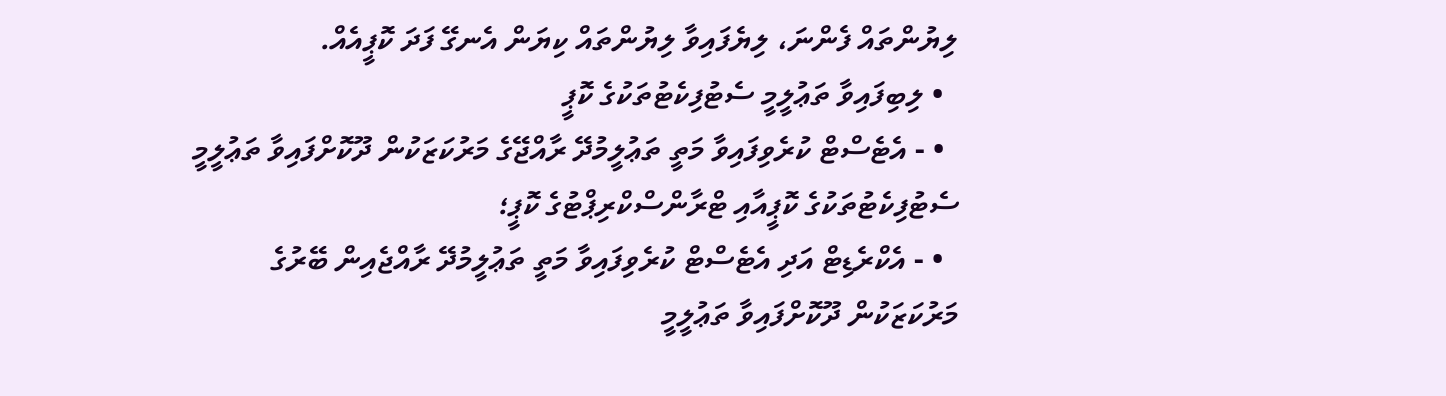ލިޔުންތައް ފެންނަ، ލިޔެފައިވާ ލިޔުންތައް ކިޔަން އެނގޭ ފަދަ ކޮޕީއެއް.
  • ލިބިފައިވާ ތަޢުލީމީ ސެޓުފިކެޓުތަކުގެ ކޮޕީ
  • - އެޓެސްޓް ކުރެވިފައިވާ މަތީ ތަޢުލީމުދޭ ރާއްޖޭގެ މަރުކަޒަކުން ދޫކޮށްފައިވާ ތަޢުލީމީ ސެޓުފިކެޓުތަކުގެ ކޮޕީއާއި ޓްރާންސްކްރިޕްޓުގެ ކޮޕީ؛
  • - އެކްރެޑިޓް އަދި އެޓެސްޓް ކުރެވިފައިވާ މަތީ ތަޢުލީމުދޭ ރާއްޖެއިން ބޭރުގެ މަރުކަޒަކުން ދޫކޮށްފައިވާ ތަޢުލީމީ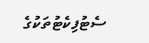ސެޓުފިކެޓުތަކުގެ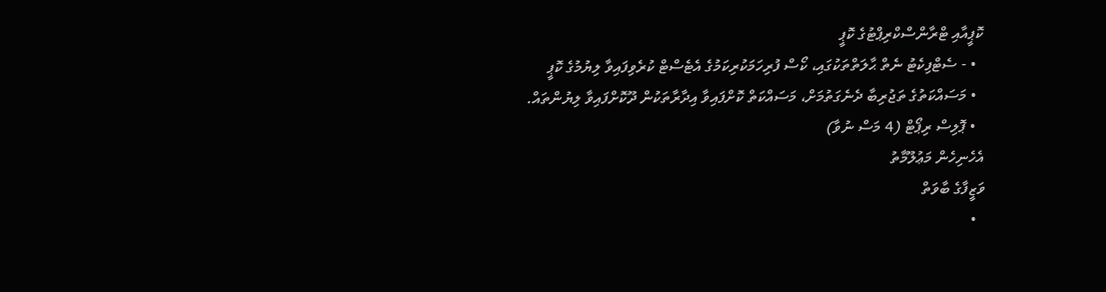ކޮޕީއާއި ޓްރާންސްކްރިޕްޓުގެ ކޮޕީ
  • - ސެޓްފިކެޓު ނެތް ޙާލަތްތަކުގައި، ކޯސް ފުރިހަމަކުރިކަމުގެ އެޓެސްޓް ކުރެވިފައިވާ ލިޔުމުގެ ކޮޕީ
  • މަސައްކަތުގެ ތަޖުރިބާ ދެނެގަތުމަށް، މަސައްކަތް ކޮށްފައިވާ އިދާރާތަކުން ދޫކޮށްފައިވާ ލިޔުންތައް.
  • ޕޮލިސް ރިޕޯޓް (4 މަސް ނުވާ)
އެހެނިހެން މަޢުލޫމާތު
ވަޒީފާގެ ބާވަތް
  •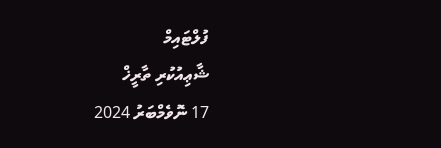ފުލްޓައިމް
ޝާޢިއުކުރި ތާރީޚް
17 ނޮވެމްބަރު 2024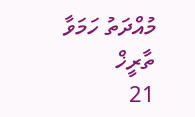މުއްދަތު ހަމަވާ ތާރީޚް
21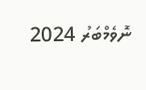ނޮވެމްބަރު 2024